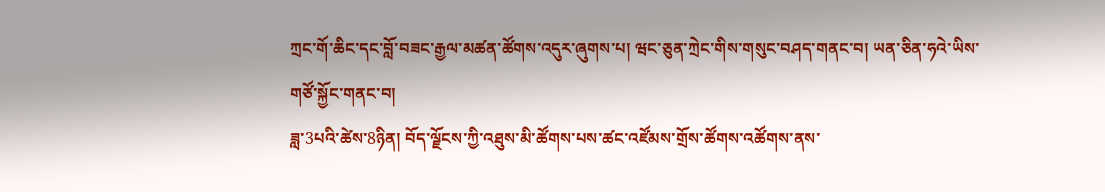ཀྲང་གོ་ཆིང་དང་བློ་བཟང་རྒྱལ་མཚན་ཚོགས་འདུར་ཞུགས་པ། ཝང་ཅུན་ཀྲེང་གིས་གསུང་བཤད་གནང་བ། ཡན་ཅིན་ཧའེ་ཡིས་གཙོ་སྐྱོང་གནང་བ།
ཟླ་3པའི་ཚེས་8ཉིན། བོད་ལྗོངས་ཀྱི་འཐུས་མི་ཚོགས་པས་ཚང་འཛོམས་གྲོས་ཚོགས་འཚོགས་ནས་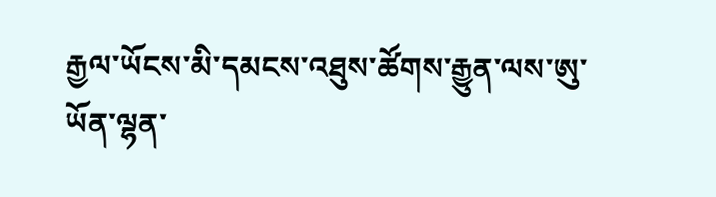རྒྱལ་ཡོངས་མི་དམངས་འཐུས་ཚོགས་རྒྱུན་ལས་ཨུ་ཡོན་ལྷན་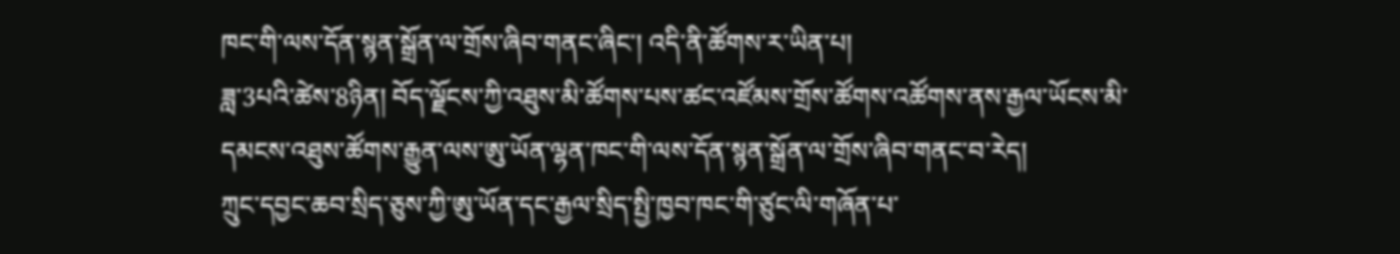ཁང་གི་ལས་དོན་སྙན་སྒྲོན་ལ་གྲོས་ཞིབ་གནང་ཞིང་། འདི་ནི་ཚོགས་ར་ཡིན་པ།
ཟླ་3པའི་ཚེས་8ཉིན། བོད་ལྗོངས་ཀྱི་འཐུས་མི་ཚོགས་པས་ཚང་འཛོམས་གྲོས་ཚོགས་འཚོགས་ནས་རྒྱལ་ཡོངས་མི་དམངས་འཐུས་ཚོགས་རྒྱུན་ལས་ཨུ་ཡོན་ལྷན་ཁང་གི་ལས་དོན་སྙན་སྒྲོན་ལ་གྲོས་ཞིབ་གནང་བ་རེད།
ཀྲུང་དབྱང་ཆབ་སྲིད་ཅུས་ཀྱི་ཨུ་ཡོན་དང་རྒྱལ་སྲིད་སྤྱི་ཁྱབ་ཁང་གི་ཙུང་ལི་གཞོན་པ་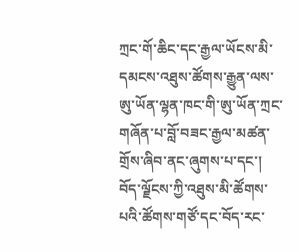ཀྲང་གོ་ཆིང་དང་རྒྱལ་ཡོངས་མི་དམངས་འཐུས་ཚོགས་རྒྱུན་ལས་ཨུ་ཡོན་ལྷན་ཁང་གི་ཨུ་ཡོན་ཀྲང་གཞོན་པ་བློ་བཟང་རྒྱལ་མཚན་གྲོས་ཞིབ་ནང་ཞུགས་པ་དང་། བོད་ལྗོངས་ཀྱི་འཐུས་མི་ཚོགས་པའི་ཚོགས་གཙོ་དང་བོད་རང་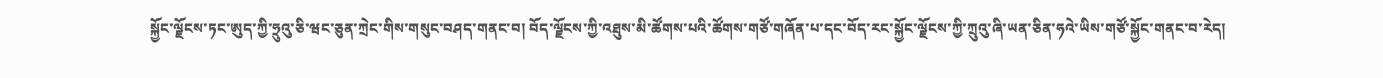སྐྱོང་ལྗོངས་ཏང་ཨུད་ཀྱི་ཧྲུའུ་ཅི་ཝང་ཅུན་ཀྲེང་གིས་གསུང་བཤད་གནང་བ། བོད་ལྗོངས་ཀྱི་འཐུས་མི་ཚོགས་པའི་ཚོགས་གཙོ་གཞོན་པ་དང་བོད་རང་སྐྱོང་ལྗོངས་ཀྱི་ཀྲུའུ་ཞི་ཡན་ཅིན་ཧའེ་ཡིས་གཙོ་སྐྱོང་གནང་བ་རེད།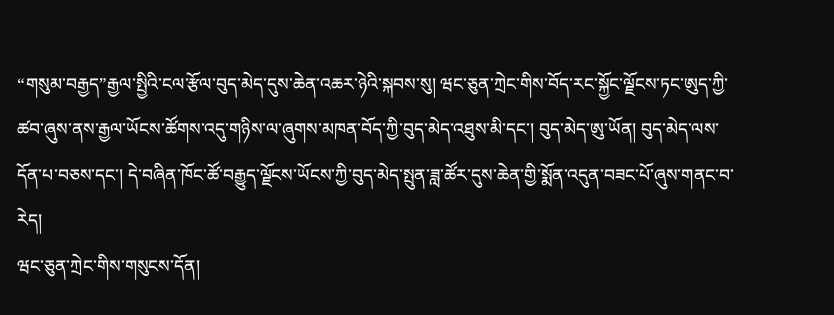“གསུམ་བརྒྱད”རྒྱལ་སྤྱིའི་ངལ་རྩོལ་བུད་མེད་དུས་ཆེན་འཆར་ཉེའི་སྐབས་སུ། ཝང་ཅུན་ཀྲེང་གིས་བོད་རང་སྐྱོང་ལྗོངས་ཏང་ཨུད་ཀྱི་ཚབ་ཞུས་ནས་རྒྱལ་ཡོངས་ཚོགས་འདུ་གཉིས་ལ་ཞུགས་མཁན་བོད་ཀྱི་བུད་མེད་འཐུས་མི་དང་། བུད་མེད་ཨུ་ཡོན། བུད་མེད་ལས་དོན་པ་བཅས་དང་། དེ་བཞིན་ཁོང་ཚོ་བརྒྱུད་ལྗོངས་ཡོངས་ཀྱི་བུད་མེད་སྤུན་ཟླ་ཚོར་དུས་ཆེན་གྱི་སྨོན་འདུན་བཟང་པོ་ཞུས་གནང་བ་རེད།
ཝང་ཅུན་ཀྲེང་གིས་གསུངས་དོན།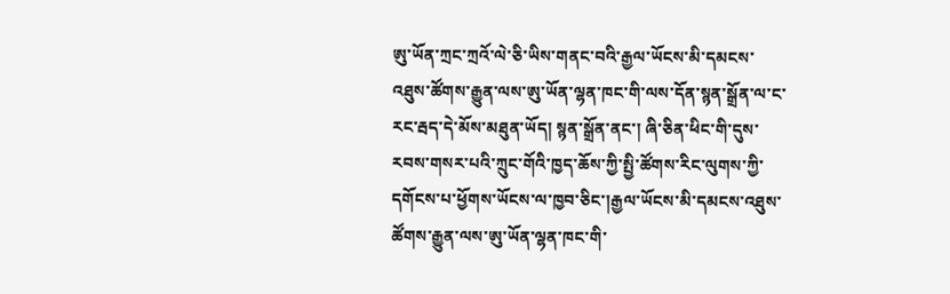ཨུ་ཡོན་ཀྲང་ཀྲའོ་ལེ་ཅི་ཡིས་གནང་བའི་རྒྱལ་ཡོངས་མི་དམངས་འཐུས་ཚོགས་རྒྱུན་ལས་ཨུ་ཡོན་ལྷན་ཁང་གི་ལས་དོན་སྙན་སྒྲོན་ལ་ང་རང་རྦད་དེ་མོས་མཐུན་ཡོད། སྙན་སྒྲོན་ནང་། ཞི་ཅིན་ཕིང་གི་དུས་རབས་གསར་པའི་ཀྲུང་གོའི་ཁྱད་ཆོས་ཀྱི་སྤྱི་ཚོགས་རིང་ལུགས་ཀྱི་དགོངས་པ་ཕྱོགས་ཡོངས་ལ་ཁྱབ་ཅིང་།རྒྱལ་ཡོངས་མི་དམངས་འཐུས་ཚོགས་རྒྱུན་ལས་ཨུ་ཡོན་ལྷན་ཁང་གི་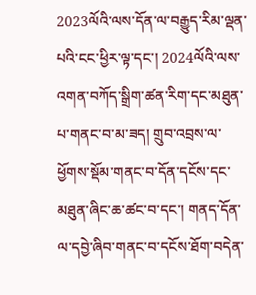2023ལོའི་ལས་དོན་ལ་བརྒྱུད་རིམ་ལྡན་པའི་ངང་ཕྱིར་ལྟ་དང་། 2024ལོའི་ལས་འགན་བཀོད་སྒྲིག་ཚན་རིག་དང་མཐུན་པ་གནང་བ་མ་ཟད། གྲུབ་འབྲས་ལ་ཕྱོགས་སྡོམ་གནང་བ་དོན་དངོས་དང་མཐུན་ཞིང་ཆ་ཚང་བ་དང་། གནད་དོན་ལ་དབྱེ་ཞིབ་གནང་བ་དངོས་ཐོག་བདེན་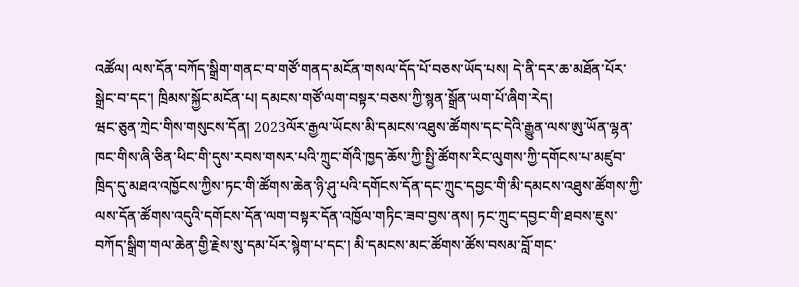འཚོལ། ལས་དོན་བཀོད་སྒྲིག་གནང་བ་གཙོ་གནད་མངོན་གསལ་དོད་པོ་བཅས་ཡོད་པས། དེ་ནི་དར་ཆ་མཐོན་པོར་སྒྲེང་བ་དང་། ཁྲིམས་སྐྱོང་མངོན་པ། དམངས་གཙོ་ལག་བསྟར་བཅས་ཀྱི་སྙན་སྒྲོན་ཡག་པོ་ཞིག་རེད།
ཝང་ཅུན་ཀྲེང་གིས་གསུངས་དོན། 2023ལོར་རྒྱལ་ཡོངས་མི་དམངས་འཐུས་ཚོགས་དང་དེའི་རྒྱུན་ལས་ཨུ་ཡོན་ལྷན་ཁང་གིས་ཞི་ཅིན་ཕིང་གི་དུས་རབས་གསར་པའི་ཀྲུང་གོའི་ཁྱད་ཆོས་ཀྱི་སྤྱི་ཚོགས་རིང་ལུགས་ཀྱི་དགོངས་པ་མཛུབ་ཁྲིད་དུ་མཐའ་འཁྱོངས་ཀྱིས་ཏང་གི་ཚོགས་ཆེན་ཉི་ཤུ་པའི་དགོངས་དོན་དང་ཀྲུང་དབྱང་གི་མི་དམངས་འཐུས་ཚོགས་ཀྱི་ལས་དོན་ཚོགས་འདུའི་དགོངས་དོན་ལག་བསྟར་དོན་འཁྱོལ་གཏིང་ཟབ་བྱས་ནས། ཏང་ཀྲུང་དབྱང་གི་ཐབས་ཇུས་བཀོད་སྒྲིག་གལ་ཆེན་གྱི་རྗེས་སུ་དམ་པོར་སྙེག་པ་དང་། མི་དམངས་མང་ཚོགས་ཚོས་བསམ་བློ་གང་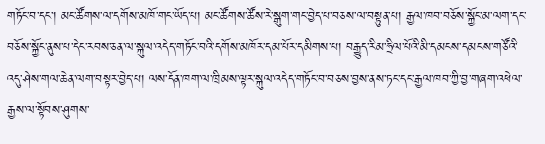གཏོང་བ་དང་། མང་ཚོགས་ལ་དགོས་མཁོ་གང་ཡོད་པ། མང་ཚོགས་ཚོས་རེ་སྒུག་གང་བྱེད་པ་བཅས་ལ་བསྟུན་པ། རྒྱལ་ཁབ་བཅོས་སྐྱོང་མ་ལག་དང་བཅོས་སྐྱོང་ནུས་པ་དེང་རབས་ཅན་ལ་སྐུལ་འདེད་གཏོང་བའི་དགོས་མཁོར་དམ་པོར་དམིགས་པ། བརྒྱུད་རིམ་ཧྲིལ་པོའི་མི་དམངས་དམངས་གཙོའི་འདུ་ཤེས་གལ་ཆེན་ལག་བསྟར་བྱེད་པ། ལས་དོན་ཁག་ལ་ཁྲིམས་ལྟར་སྐུལ་འདེད་གཏོང་བ་བཅས་བྱས་ནས་ཏང་དང་རྒྱལ་ཁབ་ཀྱི་བྱ་གཞག་འཕེལ་རྒྱས་ལ་སྟོབས་ཤུགས་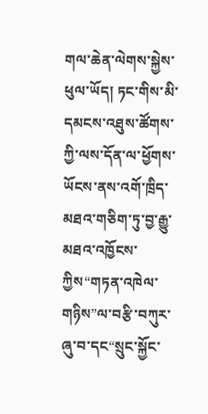གལ་ཆེན་ལེགས་སྐྱེས་ཕུལ་ཡོད། ཏང་གིས་མི་དམངས་འཐུས་ཚོགས་ཀྱི་ལས་དོན་ལ་ཕྱོགས་ཡོངས་ནས་འགོ་ཁྲིད་མཐའ་གཅིག་ཏུ་བྱ་རྒྱུ་མཐའ་འཁྱོངས་ཀྱིས“གཏན་འཁེལ་གཉིས”ལ་བརྩི་བཀུར་ཞུ་བ་དང“སྲུང་སྐྱོང་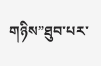གཉིས”ཐུབ་པར་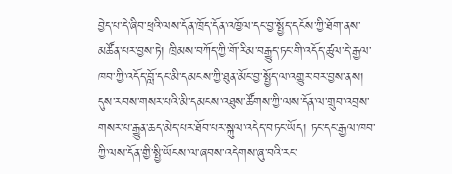བྱེད་པ་དེ་ཞིབ་ཕྲའི་ལས་དོན་ཁྲོད་དོན་འཁྱོལ་དང་བྱ་སྤྱོད་དངོས་ཀྱི་ཐོག་ནས་མཚོན་པར་བྱས་ཏེ། ཁྲིམས་བཀོད་ཀྱི་གོ་རིམ་བརྒྱུད་ཏང་གི་འདོད་ཚུལ་དེ་རྒྱལ་ཁབ་ཀྱི་འདོད་བློ་དང་མི་དམངས་ཀྱི་ཐུན་མོང་བྱ་སྤྱོད་ལ་འགྱུར་བར་བྱས་ནས། དུས་རབས་གསར་པའི་མི་དམངས་འཐུས་ཚོགས་ཀྱི་ལས་དོན་ལ་གྲུབ་འབྲས་གསར་པ་རྒྱུན་ཆད་མེད་པར་ཐོབ་པར་སྐུལ་འདེད་བཏང་ཡོད། ཏང་དང་རྒྱལ་ཁབ་ཀྱི་ལས་དོན་གྱི་སྤྱི་ཡོངས་ལ་ཞབས་འདེགས་ཞུ་བའི་རང་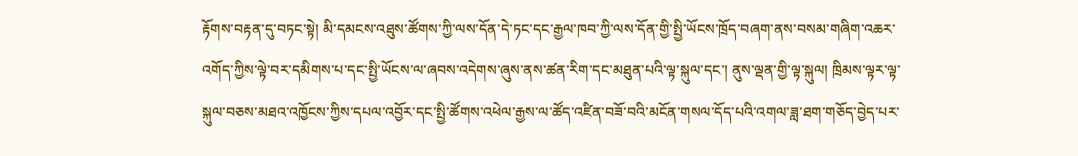རྟོགས་བརྟན་དུ་བཏང་སྟེ། མི་དམངས་འཐུས་ཚོགས་ཀྱི་ལས་དོན་དེ་ཏང་དང་རྒྱལ་ཁབ་ཀྱི་ལས་དོན་གྱི་སྤྱི་ཡོངས་ཁྲོད་བཞག་ནས་བསམ་གཞིག་འཆར་འགོད་ཀྱིས་ལྟེ་བར་དམིགས་པ་དང་སྤྱི་ཡོངས་ལ་ཞབས་འདེགས་ཞུས་ནས་ཚན་རིག་དང་མཐུན་པའི་ལྟ་སྐུལ་དང་། ནུས་ལྡན་གྱི་ལྟ་སྐུལ། ཁྲིམས་ལྟར་ལྟ་སྐུལ་བཅས་མཐའ་འཁྱོངས་ཀྱིས་དཔལ་འབྱོར་དང་སྤྱི་ཚོགས་འཕེལ་རྒྱས་ལ་ཚོད་འཛིན་བཟོ་བའི་མངོན་གསལ་དོད་པའི་འགལ་ཟླ་ཐག་གཅོད་བྱེད་པར་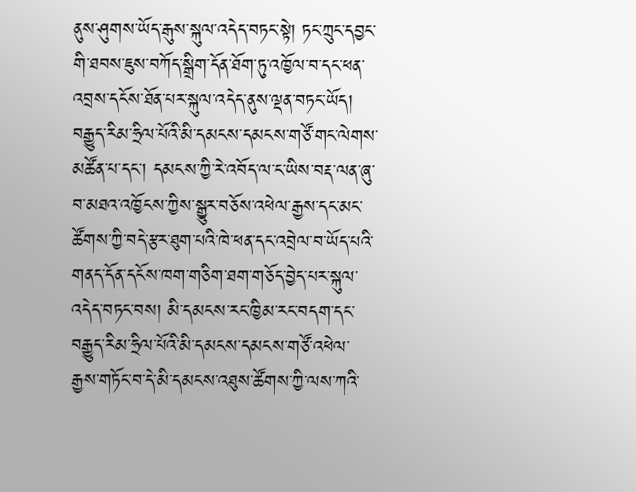ནུས་ཤུགས་ཡོད་རྒུས་སྐུལ་འདེད་བཏང་སྟེ། ཏང་ཀྲུང་དབྱང་གི་ཐབས་ཇུས་བཀོད་སྒྲིག་དོན་ཐོག་ཏུ་འཁྱོལ་བ་དང་ཕན་འབྲས་དངོས་ཐོན་པར་སྐུལ་འདེད་ནུས་ལྡན་བཏང་ཡོད། བརྒྱུད་རིམ་ཧྲིལ་པོའི་མི་དམངས་དམངས་གཙོ་གང་ལེགས་མཚོན་པ་དང་། དམངས་ཀྱི་རེ་འབོད་ལ་ང་ཡིས་བརྡ་ལན་ཞུ་བ་མཐའ་འཁྱོངས་ཀྱིས་སྒྱུར་བཅོས་འཕེལ་རྒྱས་དང་མང་ཚོགས་ཀྱི་བདེ་རྩར་ཐུག་པའི་ཁེ་ཕན་དང་འབྲེལ་བ་ཡོད་པའི་གནད་དོན་དངོས་ཁག་གཅིག་ཐག་གཅོད་བྱེད་པར་སྐུལ་འདེད་བཏང་བས། མི་དམངས་རང་ཁྱིམ་རང་བདག་དང་བརྒྱུད་རིམ་ཧྲིལ་པོའི་མི་དམངས་དམངས་གཙོ་འཕེལ་རྒྱས་གཏོང་བ་དེ་མི་དམངས་འཐུས་ཚོགས་ཀྱི་ལས་ཀའི་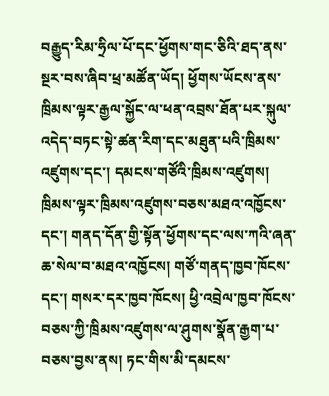བརྒྱུད་རིམ་ཧྲིལ་པོ་དང་ཕྱོགས་གང་ཅིའི་ཐད་ནས་སྔར་བས་ཞིབ་ཕྲ་མཚོན་ཡོད། ཕྱོགས་ཡོངས་ནས་ཁྲིམས་ལྟར་རྒྱལ་སྐྱོང་ལ་ཕན་འབྲས་ཐོན་པར་སྐུལ་འདེད་བཏང་སྟེ་ཚན་རིག་དང་མཐུན་པའི་ཁྲིམས་འཛུགས་དང་། དམངས་གཙོའི་ཁྲིམས་འཛུགས། ཁྲིམས་ལྟར་ཁྲིམས་འཛུགས་བཅས་མཐའ་འཁྱོངས་དང་། གནད་དོན་གྱི་སྟོན་ཕྱོགས་དང་ལས་ཀའི་ཞན་ཆ་སེལ་བ་མཐའ་འཁྱོངས། གཙོ་གནད་ཁྱབ་ཁོངས་དང་། གསར་དར་ཁྱབ་ཁོངས། ཕྱི་འབྲེལ་ཁྱབ་ཁོངས་བཅས་ཀྱི་ཁྲིམས་འཛུགས་ལ་ཤུགས་སྣོན་རྒྱག་པ་བཅས་བྱས་ནས། ཏང་གིས་མི་དམངས་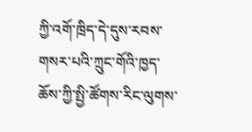ཀྱི་འགོ་ཁྲིད་དེ་དུས་རབས་གསར་པའི་ཀྲུང་གོའི་ཁྱད་ཆོས་ཀྱི་སྤྱི་ཚོགས་རིང་ལུགས་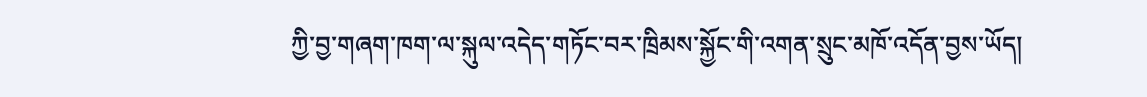ཀྱི་བྱ་གཞག་ཁག་ལ་སྐུལ་འདེད་གཏོང་བར་ཁྲིམས་སྐྱོང་གི་འགན་སྲུང་མཁོ་འདོན་བྱས་ཡོད།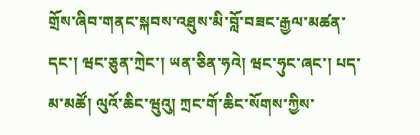གྲོས་ཞིབ་གནང་སྐབས་འཐུས་མི་བློ་བཟང་རྒྱལ་མཚན་དང་། ཝང་ཅུན་ཀྲེང་། ཡན་ཅིན་ཧའེ། ཝང་ཧུང་ཞང་། པད་མ་མཚོ། ལུའོ་ཆིང་ཝུའུ། ཀྲང་གོ་ཆིང་སོགས་ཀྱིས་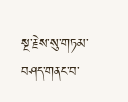སྔ་རྗེས་སུ་གཏམ་བཤད་གནང་བ་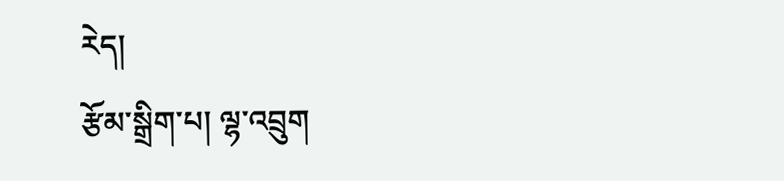རེད།
རྩོམ་སྒྲིག་པ། ལྷ་འབྲུག